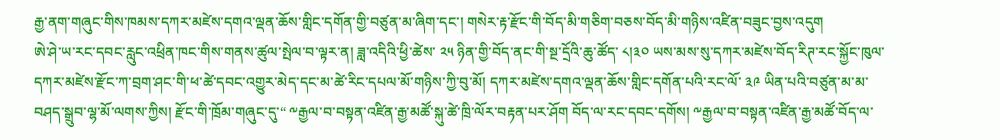རྒྱ་ནག་གཞུང་གིས་ཁམས་དཀར་མཛེས་དགའ་ལྡན་ཆོས་གླིང་དགོན་གྱི་བཙུན་མ་ཞིག་དང་། གསེར་རྟ་རྫོང་གི་བོད་མི་གཅིག་བཅས་བོད་མི་གཉིས་འཛིན་བཟུང་བྱས་འདུག
ཨེ་ཤེ་ཡ་རང་དབང་རླུང་འཕྲིན་ཁང་གིས་གནས་ཚུལ་སྤེལ་བ་ལྟར་ན། ཟླ་འདིའི་ཕྱི་ཚེས་ ༢༥ ཉིན་གྱི་བོད་ནང་གི་སྔ་དྲོའི་ཆུ་ཚོད་ ༨།༣༠ ཡས་མས་སུ་དཀར་མཛེས་བོད་རིཊ་རང་སྐྱོང་ཁུལ་དཀར་མཛེས་རྫོང་ཀ་བྲག་ཤང་གི་ཕ་ཚེ་དབང་འགྱུར་མེད་དང་མ་ཚེ་རིང་དཔལ་མོ་གཉིས་ཀྱི་བུ་མོ། དཀར་མཛེས་དགའ་ལྡན་ཆོས་གླིང་དགོན་པའི་རང་ལོ་ ༣༩ ཡིན་པའི་བཙུན་མ་མ་བཤད་སྒྲུབ་ལྷ་མོ་ལགས་ཀྱིས། རྫོང་གི་ཁྲོམ་གཞུང་དུ་“ ༸རྒྱལ་བ་བསྟན་འཛིན་རྒྱ་མཚོ་སྐུ་ཚེ་ཁྲི་ལོར་བརྟན་པར་ཤོག བོད་ལ་རང་དབང་དགོས། ༸རྒྱལ་བ་བསྟན་འཛིན་རྒྱ་མཚོ་བོད་ལ་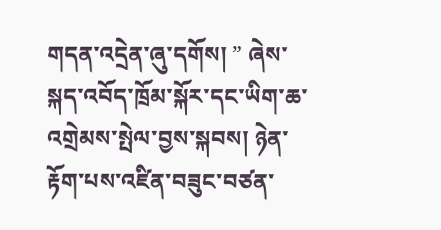གདན་འདྲེན་ཞུ་དགོས། ” ཞེས་སྐད་འབོད་ཁྲོམ་སྐོར་དང་ཡིག་ཆ་འགྲེམས་སྤེལ་བྱས་སྐབས། ཉེན་རྟོག་པས་འཛིན་བཟུང་བཙན་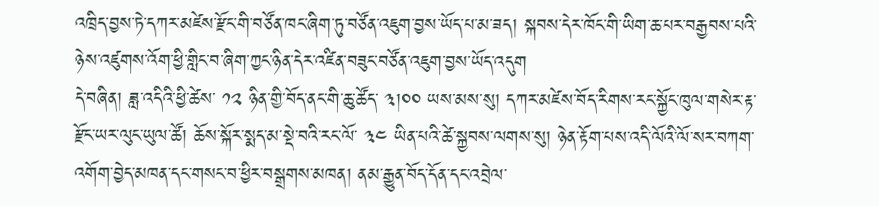འཁྲིད་བྱས་ཏེ་དཀར་མཛེས་རྫོང་གི་བཙོན་ཁང་ཞིག་ཏུ་བཙོན་འཇུག་བྱས་ཡོད་པ་མ་ཟད། སྐབས་དེར་ཁོང་གི་ཡིག་ཆ་པར་བརྒྱབས་པའི་ཉེས་འཛུགས་འོག་ཕྱི་གླིང་བ་ཞིག་ཀྱང་ཉིན་དེར་འཛིན་བཟུང་བཙོན་འཇུག་བྱས་ཡོད་འདུག
དེ་བཞིན། ཟླ་འདིའི་ཕྱི་ཚེས་ ༡༢ ཉིན་གྱི་བོད་ནང་གི་ཆུ་ཚོད་ ༣།༠༠ ཡས་མས་སུ། དཀར་མཛེས་བོད་རིགས་རང་སྐྱོང་ཁུལ་གསེར་རྟ་རྫོང་ཡར་ལུང་ཡུལ་ཚོ། ཆོས་སྐོར་སྨད་མ་སྡེ་བའི་རང་ལོ་ ༣༤ ཡིན་པའི་ཚེ་སྐྱབས་ལགས་སུ། ཉེན་རྟོག་པས་འདི་ལོའི་ལོ་སར་བཀག་འགོག་བྱེད་མཁན་དང་གསང་བ་ཕྱིར་བསྒྲགས་མཁན། ནམ་རྒྱུན་བོད་དོན་དང་འབྲེལ་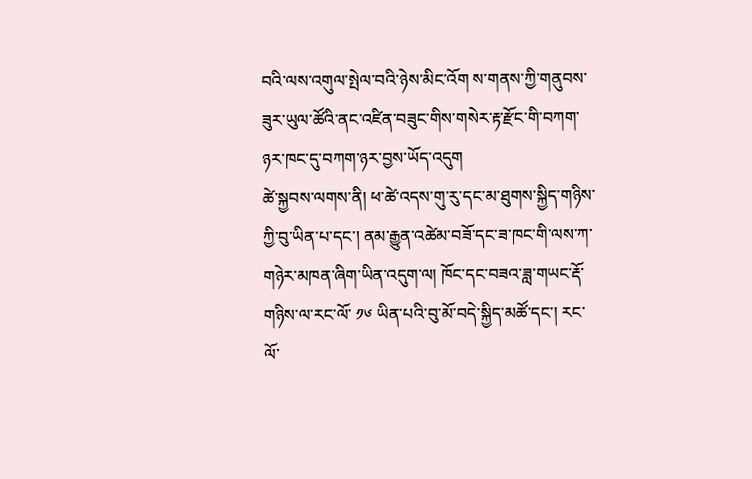བའི་ལས་འགུལ་སྤེལ་བའི་ཉེས་མིང་འོག ས་གནས་ཀྱི་གནུབས་ཟུར་ཡུལ་ཚོའི་ནང་འཛིན་བཟུང་གིས་གསེར་རྟ་རྫོང་གི་བཀག་ཉར་ཁང་དུ་བཀག་ཉར་བྱས་ཡོད་འདུག
ཚེ་སྐྱབས་ལགས་ནི། ཕ་ཚེ་འདས་གུ་རུ་དང་མ་ཐུགས་སྐྱིད་གཉིས་ཀྱི་བུ་ཡིན་པ་དང་། ནམ་རྒྱུན་འཚེམ་བཟོ་དང་ཟ་ཁང་གི་ལས་ཀ་གཉེར་མཁན་ཞིག་ཡིན་འདུག་ལ། ཁོང་དང་བཟའ་ཟླ་གཡང་རྡོ་གཉིས་ལ་རང་ལོ་ ༡༦ ཡིན་པའི་བུ་མོ་བདེ་སྐྱིད་མཚོ་དང་། རང་ལོ་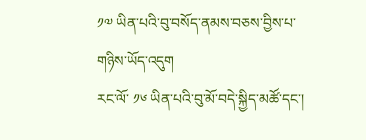༡༧ ཡིན་པའི་བུ་བསོད་ནམས་བཅས་བྱིས་པ་གཉིས་ཡོད་འདུག
རང་ལོ་ ༡༦ ཡིན་པའི་བུ་མོ་བདེ་སྐྱིད་མཚོ་དང་།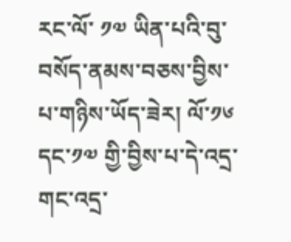རང་ལོ་ ༡༧ ཡིན་པའི་བུ་བསོད་ནམས་བཅས་བྱིས་པ་གཉིས་ཡོད་ཟེར། ལོ་༡༦ དང་༡༧ གྱི་བྱིས་པ་དེ་འདྲ་གང་འདྲ་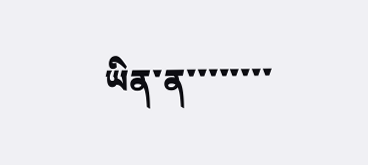ཡིན་ན་་་་་་་་